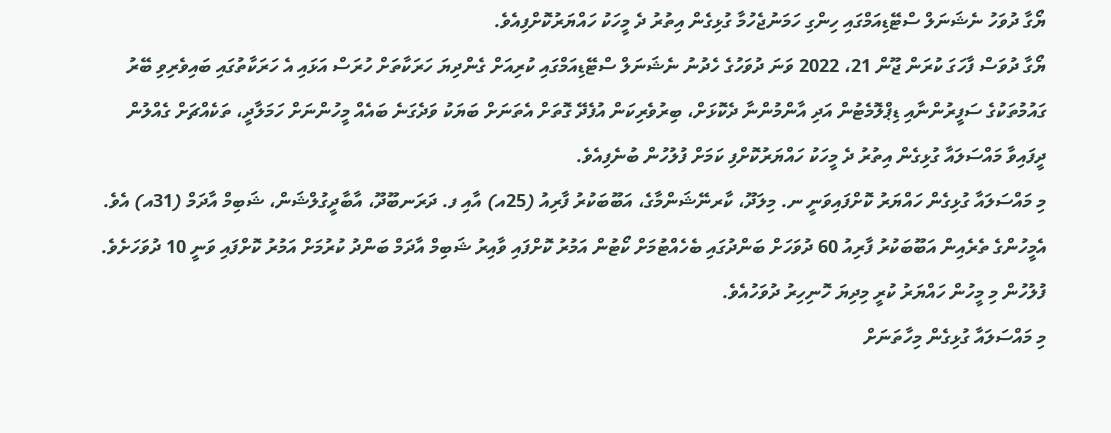ޔޯގާ ދުވަހު ނެޝަނަލް ސްޓޭޑިއަމްގައި ހިންގި ހަމަނުޖެހުމާ ގުޅިގެން އިތުރު ދެ މީހަކު ހައްޔަރުކޮށްފިއެވެ.
ޔޯގާ ދުވަސް ފާހަގަ ކުރަން ޖޫން 21، 2022 ވަނަ ދުވަހުގެ ހެދުނު ނެޝަނަލް ސްޓޭޑިއަމްގައި ކުރިއަށް ގެންދިޔަ ހަރަކާތަށް ހުރަސް އަޅައި އެ ހަރަކާތުގައި ބައިވެރިވި ބޭރު ގައުމުތަކުގެ ސަފީރުންނާއި ޑިޕްލޮމެޓުން އަދި އާންމުންނާ ދެކޮޅަށް، ބިރުވެރިކަން އުފެދޭ ގޮތަށް އެތަނަށް ބަޔަކު ވަދެގަނެ ބައެއް މީހުންނަށް ހަމަލާދީ، ތަކެއްޗަށް ގެއްލުން ދީފައިވާ މައްސަލައާ ގުޅިގެން އިތުރު ދެ މީހަކު ހައްޔަރުކޮށްފި ކަމަށް ފުލުހުން ބުނެފިއެވެ.
މި މައްސަލައާ ގުޅިގެން ހައްޔަރު ކޮށްފައިވަނީ ނ. މިލަދޫ، ކާރނޭޝަންމާގެ، އަބޫބަކުރު ފާރިއު (25އ) އާއި ފ. ދަރަނބޫދޫ، އާބާދީގުލްޝަން، ޝަބިމް އާދަމް (31އ) އެވެ. އެމީހުންގެ ތެރެއިން އަބޫބަކުރު ފާރިއު 60 ދުވަހަށް ބަންދުގައި ބެހެއްޓުމަށް ކޯޓުން އަމުރު ކޮށްފައި ވާއިރު ޝަބިމް އާދަމް ބަންދު ކުރުމަށް އަމުރު ކޮށްފައި ވަނީ 10 ދުވަހަށެވެ. ފުލުހުން މި މީހުން ހައްޔަރު ކުރީ މިދިޔަ ހޮނިހިރު ދުވަހުއެވެ.
މި މައްސަލައާ ގުޅިގެން މިހާތަނަށް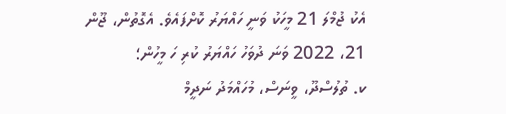އެކު ޖުމްލަ 21 މީހަކު ވަނީ ހައްޔަރު ކޮށްފައެވެ. އެގޮތުން، ޖޫން 21، 2022 ވަނަ ދުވަހު ހައްޔަރު ކުރި ހަ މީހުން؛
ކ. ތުލުސްދޫ، ވީނަސް، މުހައްމަދު ނަދީމް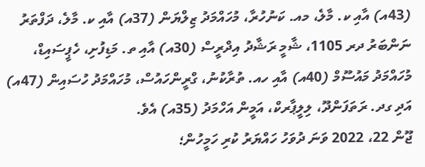(43އ) އާއި ކ. މާލެ، މއ. ކަނުހުރާ، މުހައްމަދު ޒިލްޔަން (37އ) އާއި ކ. މާލެ، ދަފްތަރު ނަންބަރު ދރ 1105، ޝާމީ ރަޝާދު އިދްރީސް (30އ) އާއި ތ. މަޑިފުށި، ހެޕީސައިޑް، މުހައްމަދު މައުސޫމް (40އ) އާއި ހއ. ތުރާކުނު، ގްރީންހައުސް، މުހައްމަދު ހުސައިން (47އ) އަދި ގދ. ރަތަފަންދޫ، ލިލީޕާރކް، އަމީން އަހްމަދު (35އ) އެވެ.
ޖޫން 22، 2022 ވަނަ ދުވަހު ހައްޔަރު ކުރި ހަމީހުން؛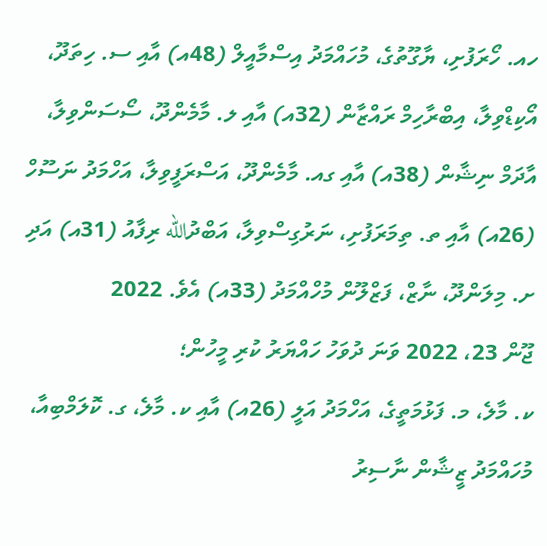ހއ. ހޯރަފުށި، ޔާގޫތުގެ، މުހައްމަދު އިސްމާއީލް (48އ) އާއި ސ. ހިތަދޫ، އޯކިޑްވިލާ، އިބްރާހިމް ރައްޒާން (32އ) އާއި ލ. މާމެންދޫ، ސޯސަންވިލާ، އާދަމް ނިޝާން (38އ) އާއި ގއ. މާމެންދޫ، އަސްރަފީވިލާ، އަހްމަދު ނަސޫހް (26އ) އާއި ތ. ތިމަރަފުށި، ނަރުގިސްވިލާ، އަބްދުالله ރިފާއު (31އ) އަދި ށ. މިލަންދޫ، ނާޒް، ފަޒްލޫން މުހްއްމަދު (33އ) އެވެ. 2022
ޖޫން 23، 2022 ވަނަ ދުވަހު ހައްޔަރު ކުރި މީހުން؛
ކ. މާލެ، މ. ފަޅުމަތީގެ، އަހްމަދު އަލީ (26އ) އާއި ކ. މާލެ، ގ. ކޮލަމްބިއާ، މުހައްމަދު ޒީޝާން ނާސިރު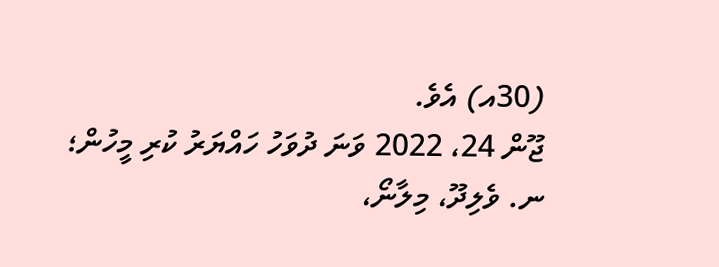(30އ) އެވެ.
ޖޫން 24، 2022 ވަނަ ދުވަހު ހައްޔަރު ކުރި މީހުން؛
ނ. ވެލިދޫ، މިލާނޯ،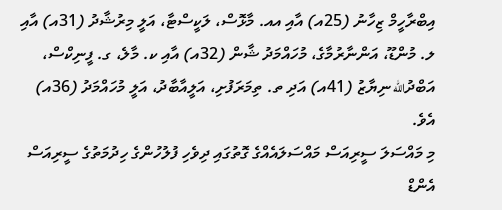އިބްރާހީމް ޒިހާނު (25އ) އާއި އއ. މާޅޮސް، ލަކީސްޓާ، އަލީ މިރުޝާދު (31އ) އާއި ލ. މުންޑޫ، އަންނާރުމާގެ، މުހައްމަދު ޝާން (32އ) އާއި ކ. މާލެ، ގ. ފީނިކްސް، އަބްދުالله ނިޔާޒު (41އ) އަދި ތ. ތިމަރަފުށި، އަލީއާބާދު، އަލީ މުހައްމަދު (36އ) އެވެ.
މި މައްސަލަ ސީރިއަސް މައްސަލައެއްގެ ގޮތުގައި ދިވެހި ފުލުހުންގެ ހިދުމަތުގެ ސީރިއަސް އެންޑް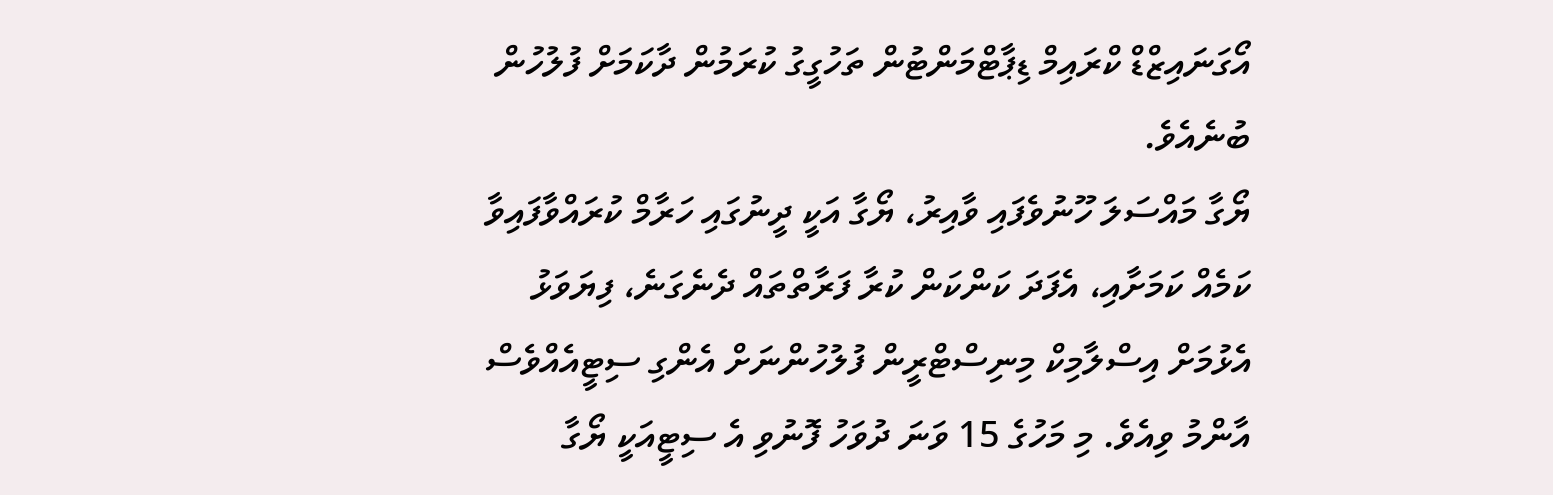އޯގަނައިޒްޑް ކްރައިމް ޑިޕާޓްމަންޓުން ތަހުގީގު ކުރަމުން ދާކަމަށް ފުލުހުން ބުނެއެވެ.
ޔޯގާ މައްސަލަ ހޫނުވެފައި ވާއިރު، ޔޯގާ އަކީ ދީނުގައި ހަރާމް ކުރައްވާފައިވާ ކަމެއް ކަމަށާއި، އެފަދަ ކަންކަން ކުރާ ފަރާތްތައް ދެނެގަނެ، ފިޔަވަޅު އެޅުމަށް އިސްލާމިކް މިނިސްޓްރީން ފުލުހުންނަށް އެންގި ސިޓީއެއްވެސް އާންމު ވިއެވެ. މި މަހުގެ 15 ވަނަ ދުވަހު ފޮނުވި އެ ސިޓީއަކީ ޔޯގާ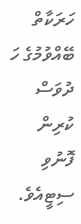ހަރަކާތް ބޭއްވުމުގެ ހަ ދުވަސް ކުރިން ފޮނުވި ސިޓީއެވެ.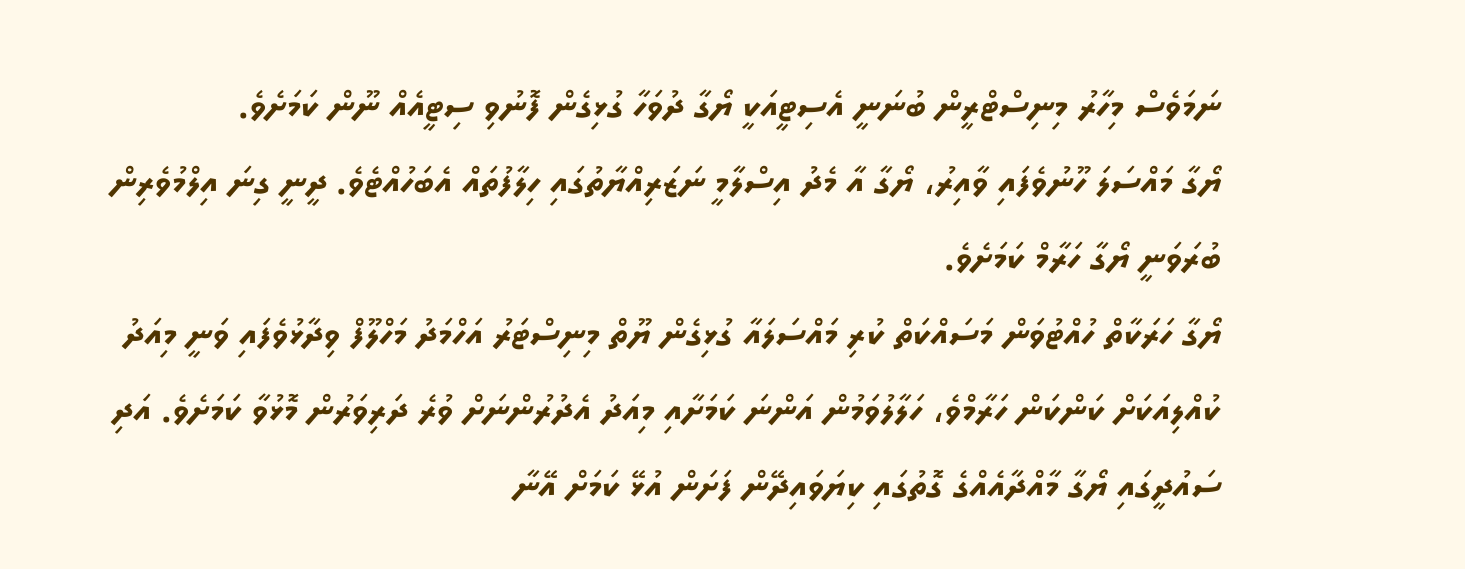ނަމަވެސް މިހާރު މިނިސްޓްރީން ބުނަނީ އެސިޓީއަކީ ޔޯގާ ދުވަހާ ގުޅިގެން ފޮނުވި ސިޓީއެއް ނޫން ކަމަށެވެ.
ޔޯގާ މައްސަލަ ހޫނުވެފައި ވާއިރު، ޔޯގާ އާ މެދު އިސްލާމީ ނަޒަރިއްޔާތުގައި ހިލާފުތައް އެބަހުއްޓެވެ. ދީނީ ގިނަ އިލްމުވެރިން ބުރަވަނީ ޔޯގާ ހަރާމް ކަމަށެވެ.
ޔޯގާ ހަރަކާތް ހުއްޓުވަން މަސައްކަތް ކުރި މައްސަލައާ ގުޅިގެން ޔޫތް މިނިސްޓަރު އަހްމަދު މަހްލޫފް ވިދާޅުވެފައި ވަނީ މިއަދު ކުއްލިއަކަށް ކަންކަން ހަރާމްވެ، ހަލާލުވަމުން އަންނަ ކަމަށާއި މިއަދު އެދުރުންނަށް ވުރެ ދަރިވަރުން މޮޅުވާ ކަމަށެވެ. އަދި ސައުދީގައި ޔޯގާ މާއްދާއެއްގެ ގޮތުގައި ކިޔަވައިދޭން ފަށަން އުޅޭ ކަމަށް އޭނާ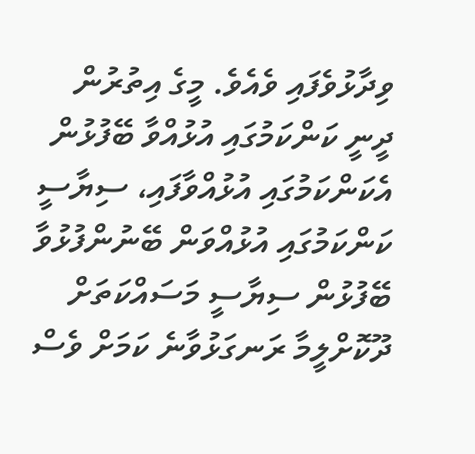ވިދާޅުވެފައި ވެއެވެ. މީގެ އިތުރުން ދީނީ ކަންކަމުގައި އުޅުއްވާ ބޭފުޅުން އެކަންކަމުގައި އުޅުއްވާފައި، ސިޔާސީ ކަންކަމުގައި އުޅުއްވަން ބޭނުންފުޅުވާ ބޭފުޅުން ސިޔާސީ މަސައްކަތަށް ދޫކޮށްލީމާ ރަނގަޅުވާނެ ކަމަށް ވެސް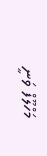މަހްލޫފް ވަނީ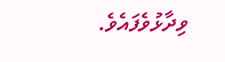ވިދާޅުވެފައެވެ.